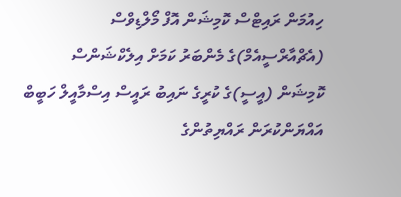ހިއުމަން ރައިޓްސް ކޮމިޝަން އޮފް މޯލްޑިވްސް (އެޗްއާރްސީއެމް)ގެ މެންބަރު ކަމަށް އިލެކްޝަންސް ކޮމިޝަން (އީސީ)ގެ ކުރީގެ ނައިބު ރައީސް އިސްމާއީލް ހަބީބް އައްޔަންކުރަން ރައްޔިތުންގެ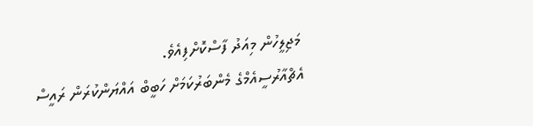މަޖިލީހުން މިއަދު ފާސްކޮށްފިއެވެ.
އެޗްއާރުސީއެމްގެ މެންބަރުކަމަށް ހަބީބް އައްޔަންކުރަން ރައީސް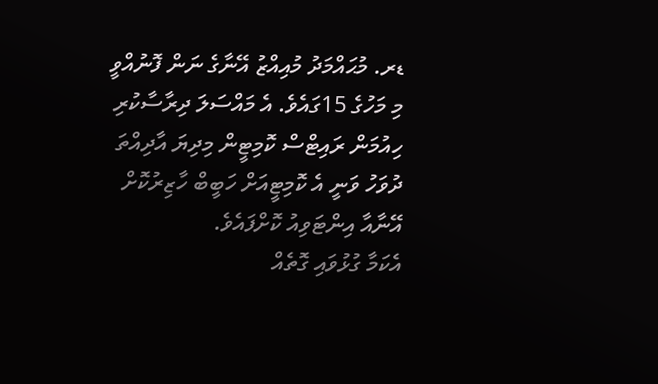ޑރ. މުޙައްމަދު މުއިއްޒު އޭނާގެ ނަން ފޮނުއްވީ މި މަހުގެ 15ގައެވެ. އެ މައްސަލަ ދިރާސާކުރި ހިއުމަން ރައިޓްސް ކޮމިޓީން މިދިޔަ އާދިއްތަ ދުވަހު ވަނީ އެ ކޮމިޓީއަށް ހަބީބް ހާޒިރުކޮށް އޭނާއާ އިންޓަވިއު ކޮށްފައެވެ.
އެކަމާ ގުޅުވައި ގޮތެއް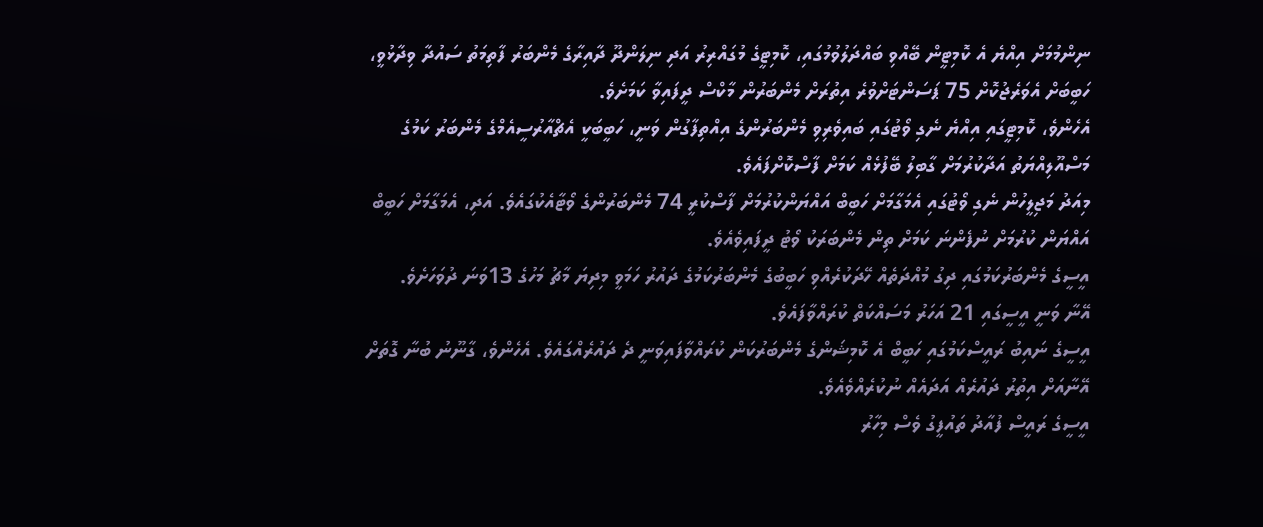ނިންމުމަށް އިއްޔެ އެ ކޮމިޓީން ބޭއްވި ބައްދަލުވުމުގައި، ކޮމިޓީގެ މުގައްރިރު އަދި ނިލަންދޫ ދާއިރާގެ މެންބަރު ފާތިމަތު ސައުދާ ވިދާޅުވީ، ހަބީބަށް އެވަރެޖުކޮށް 75 ޕަސަންޓަށްވުރެ އިތުރަށް މެންބަރުން މާކްސް ދީފައިވާ ކަމަށެވެ.
އެހެންވެ، ކޮމިޓީގައި އިއްޔެ ނެގި ވޯޓުގައި ބައިވެރިވި މެންބަރުންގެ އިއްތިފާގުން ވަނީ، ހަބީބަކީ އެޗްއާރުސީއެމްގެ މެންބަރު ކަމުގެ މަސްއޫލިއްޔަތު އަދާކުރުމަށް ގާބިލު ބޭފުޅެއް ކަމަށް ފާސްކޮށްފައެވެ.
މިއަދު މަޖިލީހުން ނެގި ވޯޓުގައި އެމަގާމަށް ހަބީބް އައްޔަންކުރުމަށް ފާސްކުރީ 74 މެންބަރުންގެ ވޯޓާއެކުގައެވެ. އަދި، އެމަގާމަށް ހަބީބް އައްޔަން ކުރުމަށް ނުފެންނަ ކަމަށް ތިން މެންބަރަކު ވޯޓު ދީފައިވެއެވެ.
އީސީގެ މެންބަރުކަމުގައި ދިގު މުއްދަތެއް ހޭދަކުރެއްވި ހަބީބުގެ މެންބަރުކަމުގެ ދައުރު ހަމަވީ މިދިޔަ މާޗު މަހުގެ 13ވަނަ ދުވަހަށެވެ.
އޭނާ ވަނީ އީސީގައި 21 އަހަރު މަސައްކަތް ކުރައްވާފައެވެ.
އީސީގެ ނައިބު ރައީސްކަމުގައި ހަބީބް އެ ކޮމިޝަންގެ މެންބަރުކަން ކުރައްވާފައިވަނީ ދެ ދައުރެއްގައެވެ. އެހެންވެ، ގާނޫނު ބުނާ ގޮތަށް އޭނާއަށް އިތުރު ދައުރެއް އަދައެއް ނުކުރެއްވެއެވެ.
އީސީގެ ރައީސް ފުއާދު ތައުފީގު ވެސް މިހާރު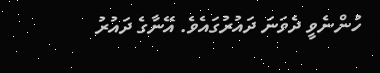ހުންނެވީ ދެވަނަ ދައުރުގައެވެ. އޭނާގެ ދައުރު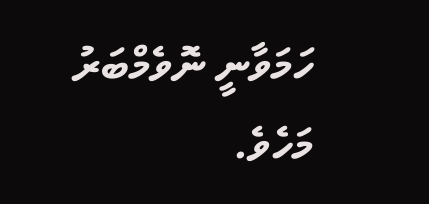ހަމަވާނީ ނޮވެމްބަރު މަހެވެ.